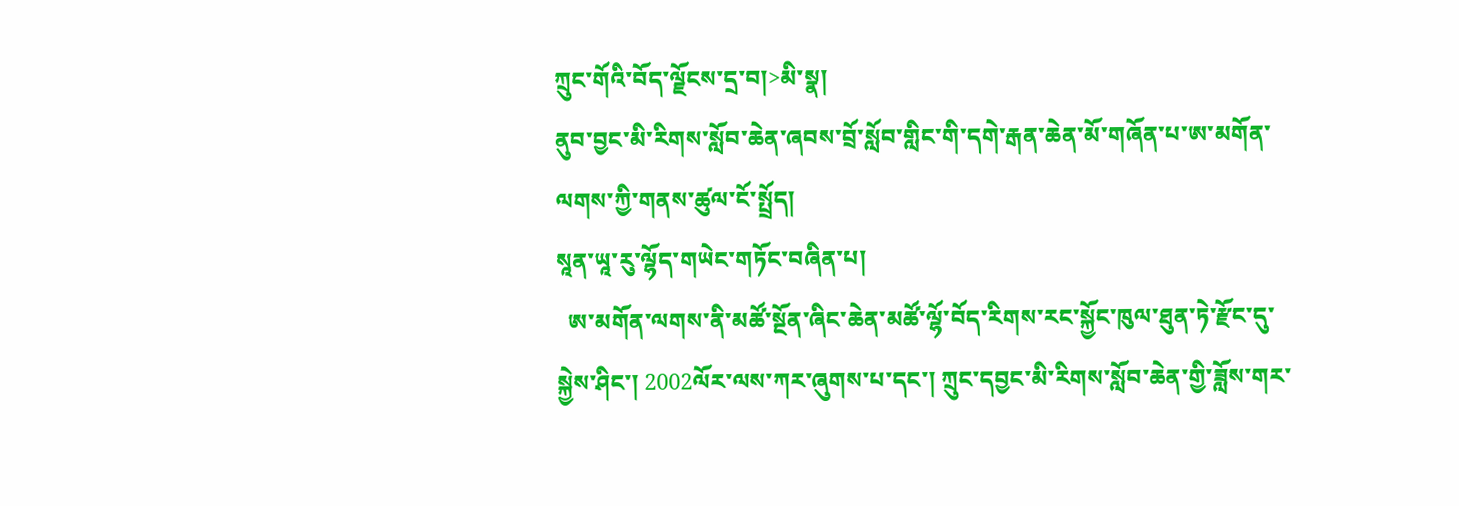ཀྲུང་གོའི་བོད་ལྗོངས་དྲ་བ།>མི་སྣ།
ནུབ་བྱང་མི་རིགས་སློབ་ཆེན་ཞབས་བྲོ་སློབ་གླིང་གི་དགེ་རྒན་ཆེན་མོ་གཞོན་པ་ཨ་མགོན་ལགས་ཀྱི་གནས་ཚུལ་ངོ་སྤྲོད།
སཱན་ཡཱ་རུ་ལྷོད་གཡེང་གཏོང་བཞིན་པ།
  ཨ་མགོན་ལགས་ནི་མཚོ་སྔོན་ཞིང་ཆེན་མཚོ་ལྷོ་བོད་རིགས་རང་སྐྱོང་ཁུལ་ཐུན་ཏེ་རྫོང་དུ་སྐྱེས་ཤིང་། 2002ལོར་ལས་ཀར་ཞུགས་པ་དང་། ཀྲུང་དབྱང་མི་རིགས་སློབ་ཆེན་གྱི་ཟློས་གར་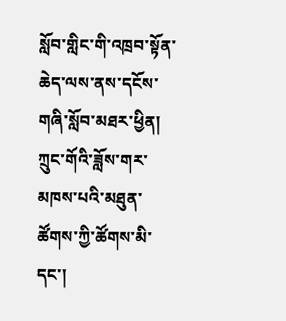སློབ་གླིང་གི་འཁྲབ་སྟོན་ཆེད་ལས་ནས་དངོས་གཞི་སློབ་མཐར་ཕྱིན། ཀྲུང་གོའི་ཟློས་གར་མཁས་པའི་མཐུན་ཚོགས་ཀྱི་ཚོགས་མི་དང་།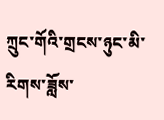ཀྲུང་གོའི་གྲངས་ཉུང་མི་རིགས་ཟློས་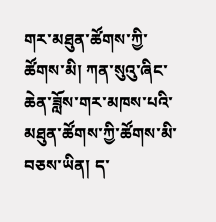གར་མཐུན་ཚོགས་ཀྱི་ཚོགས་མི། ཀན་སུའུ་ཞིང་ཆེན་ཟློས་གར་མཁས་པའི་མཐུན་ཚོགས་ཀྱི་ཚོགས་མི་བཅས་ཡིན། ད་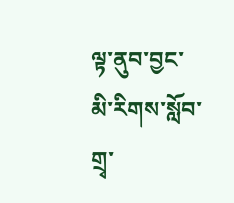ལྟ་ནུབ་བྱང་མི་རིགས་སློབ་གྲྭ་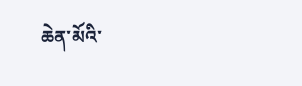ཆེན་མོའི་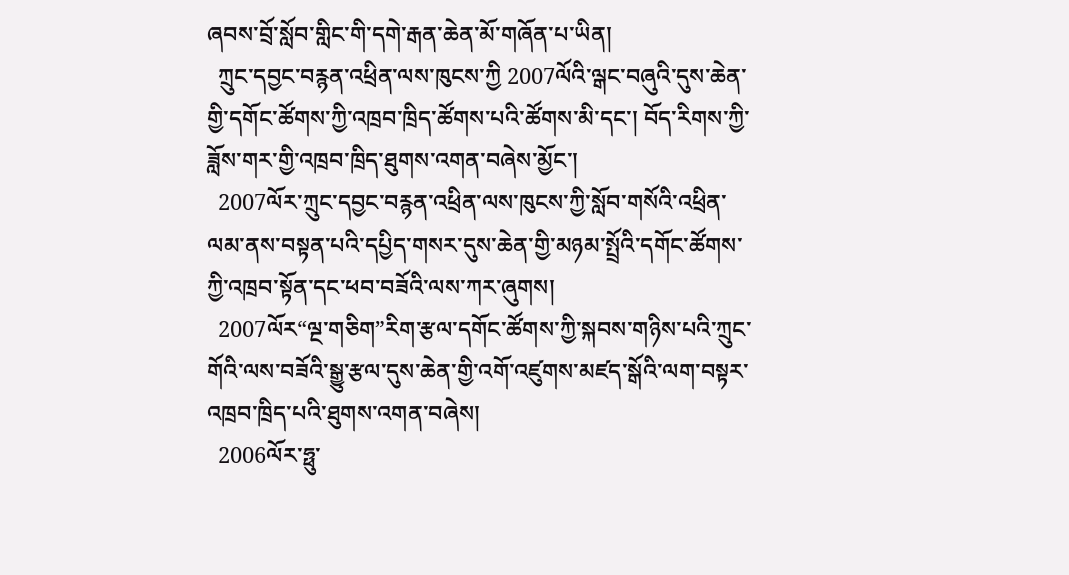ཞབས་བྲོ་སློབ་གླིང་གི་དགེ་རྒན་ཆེན་མོ་གཞོན་པ་ཡིན།
  ཀྲུང་དབྱང་བརྙན་འཕྲིན་ལས་ཁུངས་ཀྱི 2007ལོའི་ལྒང་བཞུའི་དུས་ཆེན་གྱི་དགོང་ཚོགས་ཀྱི་འཁྲབ་ཁྲིད་ཚོགས་པའི་ཚོགས་མི་དང་། བོད་རིགས་ཀྱི་ཟློས་གར་གྱི་འཁྲབ་ཁྲིད་ཐུགས་འགན་བཞེས་མྱོང་།
  2007ལོར་ཀྲུང་དབྱང་བརྙན་འཕྲིན་ལས་ཁུངས་ཀྱི་སློབ་གསོའི་འཕྲིན་ལམ་ནས་བསྟན་པའི་དཔྱིད་གསར་དུས་ཆེན་གྱི་མཉམ་སྤྲོའི་དགོང་ཚོགས་ཀྱི་འཁྲབ་སྟོན་དང་ཕབ་བཟོའི་ལས་ཀར་ཞུགས།
  2007ལོར“ལྔ་གཅིག”རིག་རྩལ་དགོང་ཚོགས་ཀྱི་སྐབས་གཉིས་པའི་ཀྲུང་གོའི་ལས་བཟོའི་སྒྱུ་རྩལ་དུས་ཆེན་གྱི་འགོ་འཛུགས་མཛད་སྒོའི་ལག་བསྟར་འཁྲབ་ཁྲིད་པའི་ཐུགས་འགན་བཞེས།
  2006ལོར་ཧྥུ་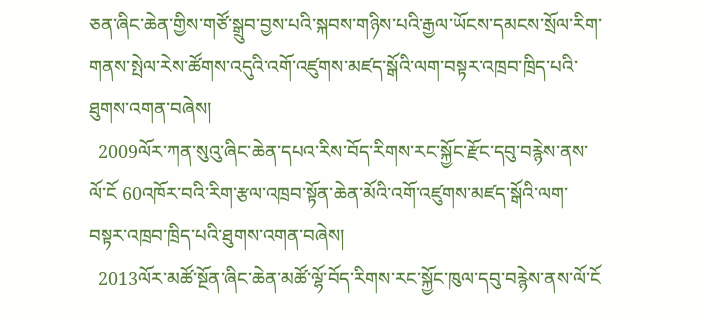ཅན་ཞིང་ཆེན་གྱིས་གཙོ་སྒྲུབ་བྱས་པའི་སྐབས་གཉིས་པའི་རྒྱལ་ཡོངས་དམངས་སྲོལ་རིག་གནས་སྤེལ་རེས་ཚོགས་འདུའི་འགོ་འཛུགས་མཛད་སྒོའི་ལག་བསྟར་འཁྲབ་ཁྲིད་པའི་ཐུགས་འགན་བཞེས།
  2009ལོར་ཀན་སུའུ་ཞིང་ཆེན་དཔའ་རིས་བོད་རིགས་རང་སྐྱོང་རྫོང་དབུ་བརྙེས་ནས་ལོ་ངོ 60འཁོར་བའི་རིག་རྩལ་འཁྲབ་སྟོན་ཆེན་མོའི་འགོ་འཛུགས་མཛད་སྒོའི་ལག་བསྟར་འཁྲབ་ཁྲིད་པའི་ཐུགས་འགན་བཞེས།
  2013ལོར་མཚོ་སྔོན་ཞིང་ཆེན་མཚོ་ལྷོ་བོད་རིགས་རང་སྐྱོང་ཁུལ་དབུ་བརྙེས་ནས་ལོ་ངོ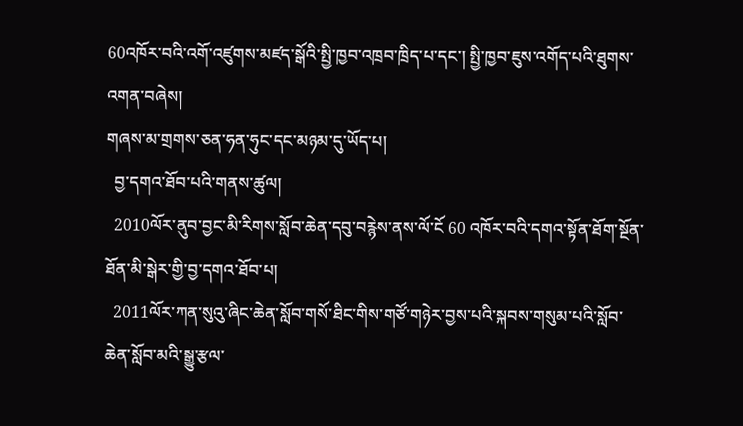60འཁོར་བའི་འགོ་འཛུགས་མཛད་སྒོའི་སྤྱི་ཁྱབ་འཁྲབ་ཁྲིད་པ་དང་། སྤྱི་ཁྱབ་ཇུས་འགོད་པའི་ཐུགས་འགན་བཞེས།
གཞས་མ་གྲགས་ཅན་ཧན་ཧུང་དང་མཉམ་དུ་ཡོད་པ།
  བྱ་དགའ་ཐོབ་པའི་གནས་ཚུལ།
  2010ལོར་ནུབ་བྱང་མི་རིགས་སློབ་ཆེན་དབུ་བརྙེས་ནས་ལོ་ངོ 60 འཁོར་བའི་དགའ་སྟོན་ཐོག་སྔོན་ཐོན་མི་སྒེར་གྱི་བྱ་དགའ་ཐོབ་པ།
  2011ལོར་ཀན་སུའུ་ཞིང་ཆེན་སློབ་གསོ་ཐིང་གིས་གཙོ་གཉེར་བྱས་པའི་སྐབས་གསུམ་པའི་སློབ་ཆེན་སློབ་མའི་སྒྱུ་རྩལ་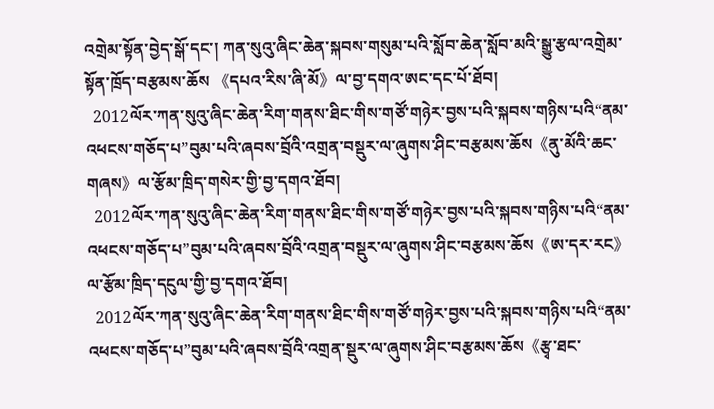འགྲེམ་སྟོན་བྱེད་སྒོ་དང་། ཀན་སུའུ་ཞིང་ཆེན་སྐབས་གསུམ་པའི་སློབ་ཆེན་སློབ་མའི་སྒྱུ་རྩལ་འགྲེམ་སྟོན་ཁྲོད་བརྩམས་ཆོས 《དཔའ་རིས་ཞི་མོ》ལ་བྱ་དགའ་ཨང་དང་པོ་ཐོབ།
  2012ལོར་ཀན་སུའུ་ཞིང་ཆེན་རིག་གནས་ཐིང་གིས་གཙོ་གཉེར་བྱས་པའི་སྐབས་གཉིས་པའི“ནམ་འཕངས་གཅོད་པ”བུམ་པའི་ཞབས་བྲོའི་འགྲན་བསྡུར་ལ་ཞུགས་ཤིང་བརྩམས་ཆོས《ནུ་མོའི་ཆང་གཞས》ལ་རྩོམ་ཁྲིད་གསེར་གྱི་བྱ་དགའ་ཐོབ།
  2012ལོར་ཀན་སུའུ་ཞིང་ཆེན་རིག་གནས་ཐིང་གིས་གཙོ་གཉེར་བྱས་པའི་སྐབས་གཉིས་པའི“ནམ་འཕངས་གཅོད་པ”བུམ་པའི་ཞབས་བྲོའི་འགྲན་བསྡུར་ལ་ཞུགས་ཤིང་བརྩམས་ཆོས《ཨ་དར་རང》ལ་རྩོམ་ཁྲིད་དངུལ་གྱི་བྱ་དགའ་ཐོབ།
  2012ལོར་ཀན་སུའུ་ཞིང་ཆེན་རིག་གནས་ཐིང་གིས་གཙོ་གཉེར་བྱས་པའི་སྐབས་གཉིས་པའི“ནམ་འཕངས་གཅོད་པ”བུམ་པའི་ཞབས་བྲོའི་འགྲན་སྡུར་ལ་ཞུགས་ཤིང་བརྩམས་ཆོས《རྩྭ་ཐང་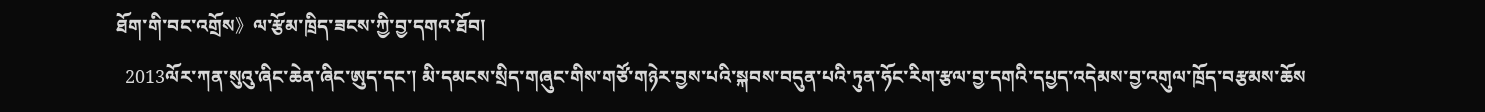ཐོག་གི་བང་འགྲོས》ལ་རྩོམ་ཁྲིད་ཟངས་ཀྱི་བྱ་དགའ་ཐོབ།
  2013ལོར་ཀན་སུའུ་ཞིང་ཆེན་ཞིང་ཨུད་དང་། མི་དམངས་སྲིད་གཞུང་གིས་གཙོ་གཉེར་བྱས་པའི་སྐབས་བདུན་པའི་ཏུན་ཧོང་རིག་རྩལ་བྱ་དགའི་དཔྱད་འདེམས་བྱ་འགུལ་ཁྲོད་བརྩམས་ཆོས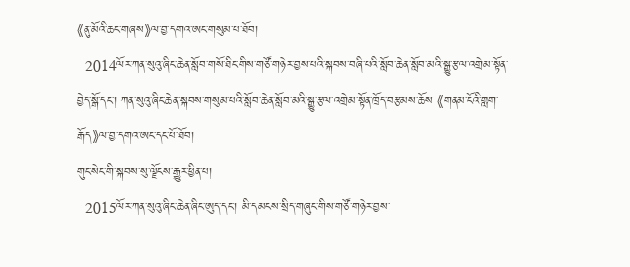《ནུ་མོའི་ཆང་གཞས》ལ་བྱ་དགའ་ཨང་གསུམ་པ་ཐོབ།
  2014ལོར་ཀན་སུའུ་ཞིང་ཆེན་སློབ་གསོ་ཐིང་གིས་གཙོ་གཉེར་བྱས་པའི་སྐབས་བཞི་པའི་སློབ་ཆེན་སློབ་མའི་སྒྱུ་རྩལ་འགྲེམ་སྟོན་བྱེད་སྒོ་དང་། ཀན་སུའུ་ཞིང་ཆེན་སྐབས་གསུམ་པའི་སློབ་ཆེན་སློབ་མའི་སྒྱུ་རྩལ་འགྲེམ་སྟོན་ཁྲོད་བརྩམས་ཆོས 《གནམ་ངོའི་གླག་རྒོད》ལ་བྱ་དགའ་ཨང་དང་པོ་ཐོབ།
གུང་སེང་གི་སྐབས་སུ་ལྗོངས་རྒྱུར་ཕྱིན་པ།
  2015ལོར་ཀན་སུའུ་ཞིང་ཆེན་ཞིང་ཨུད་དང་། མི་དམངས་སྲིད་གཞུང་གིས་གཙོ་གཉེར་བྱས་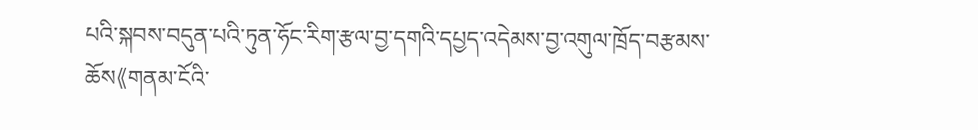པའི་སྐབས་བདུན་པའི་ཏུན་ཧོང་རིག་རྩལ་བྱ་དགའི་དཔྱད་འདེམས་བྱ་འགུལ་ཁྲོད་བརྩམས་ཆོས《གནམ་ངོའི་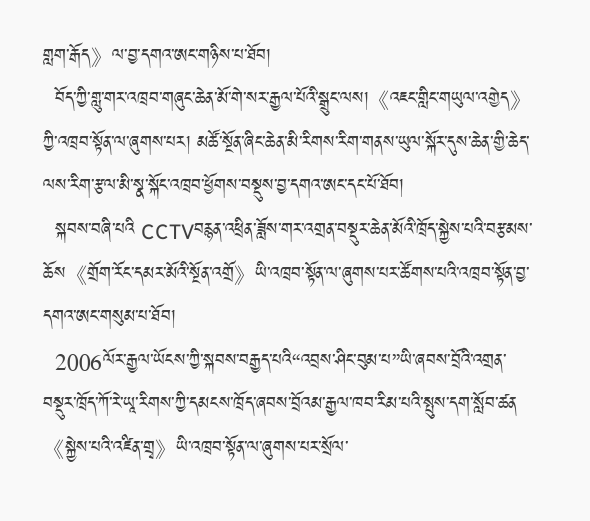གླག་རྒོད》ལ་བྱ་དགའ་ཨང་གཉིས་པ་ཐོབ།
  བོད་ཀྱི་གླུ་གར་འཁྲབ་གཞུང་ཆེན་མོ་གེ་སར་རྒྱལ་པོའི་སྒྲུང་ལས།《འཇང་གླིང་གཡུལ་འགྱེད》ཀྱི་འཁྲབ་སྟོན་ལ་ཞུགས་པར། མཚོ་སྔོན་ཞིང་ཆེན་མི་རིགས་རིག་གནས་ཡུལ་སྐོར་དུས་ཆེན་གྱི་ཆེད་ལས་རིག་རྩལ་མི་སྣ་སྐོང་འཁྲབ་ཕྱོགས་བསྡུས་བྱ་དགའ་ཨང་དང་པོ་ཐོབ།
  སྐབས་བཞི་པའི CCTVབརྙན་འཕྲིན་ཟློས་གར་འགྲན་བསྡུར་ཆེན་མོའི་ཁྲོད་སྐྱེས་པའི་བརྩམས་ཆོས《གྲོག་རོང་དམར་མོའི་སྔོན་འགྲོ》ཡི་འཁྲབ་སྟོན་ལ་ཞུགས་པར་ཚོགས་པའི་འཁྲབ་སྟོན་བྱ་དགའ་ཨང་གསུམ་པ་ཐོབ།
  2006ལོར་རྒྱལ་ཡོངས་ཀྱི་སྐབས་བརྒྱད་པའི“འབྲས་ཤིང་བུམ་པ”ཡི་ཞབས་བྲོའི་འགྲན་བསྡུར་ཁྲོད་ཀོ་རེ་ཡཱ་རིགས་ཀྱི་དམངས་ཁྲོད་ཞབས་བྲོའམ་རྒྱལ་ཁབ་རིམ་པའི་སྤུས་དག་སློབ་ཚན《སྐྱེས་པའི་འཛིན་གྲྭ》ཡི་འཁྲབ་སྟོན་ལ་ཞུགས་པར་སྲོལ་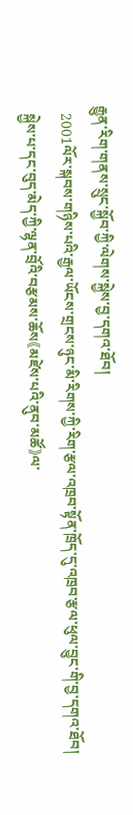རྒྱུན་རིག་གནས་སྲུང་སྐྱོབ་ཀྱི་ལེགས་སྐྱེས་བྱ་དགའ་ཐོབ།
  2001ལོར་སྐབས་གཉིས་པའི་རྒྱལ་ཡོངས་གྲངས་ཉུང་མི་རིགས་ཀྱི་རིག་རྩལ་འཁྲབ་སྟོན་ཁྲོད་དུ་འཁྲབ་རྩལ་ཕུལ་བྱུང་གི་བྱ་དགའ་ཐོབ།
  སྐྱེས་པ་དང་བུད་མེད་ཀྱི་ལྷན་བྲོའི་བརྩམས་ཆོས《མཛེས་པའི་ནུབ་མཚོ》ལ་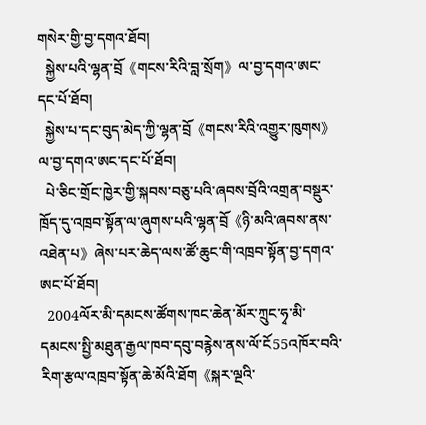གསེར་གྱི་བྱ་དགའ་ཐོབ།
  སྐྱེས་པའི་ལྷན་བྲོ《གངས་རིའི་བླ་སྲོག》ལ་བྱ་དགའ་ཨང་དང་པོ་ཐོབ།
  སྐྱེས་པ་དང་བུད་མེད་ཀྱི་ལྷན་བྲོ《གངས་རིའི་འགྱུར་ཁུགས》ལ་བྱ་དགའ་ཨང་དང་པོ་ཐོབ།
  པེ་ཅིང་གྲོང་ཁྱེར་གྱི་སྐབས་བཅུ་པའི་ཞབས་བྲོའི་འགྲན་བསྡུར་ཁྲོད་དུ་འཁྲབ་སྟོན་ལ་ཞུགས་པའི་ལྷན་བྲོ《ཉི་མའི་ཞབས་ནས་འཐེན་པ》ཞེས་པར་ཆེད་ལས་ཚོ་ཆུང་གི་འཁྲབ་སྟོན་བྱ་དགའ་ཨང་པོ་ཐོབ།
  2004ལོར་མི་དམངས་ཚོགས་ཁང་ཆེན་མོར་ཀྲུང་ཧྭ་མི་དམངས་སྤྱི་མཐུན་རྒྱལ་ཁབ་དབུ་བརྙེས་ནས་ལོ་ངོ55འཁོར་བའི་རིག་རྩལ་འཁྲབ་སྟོན་ཆེ་མོའི་ཐོག《སྐར་ལྔའི་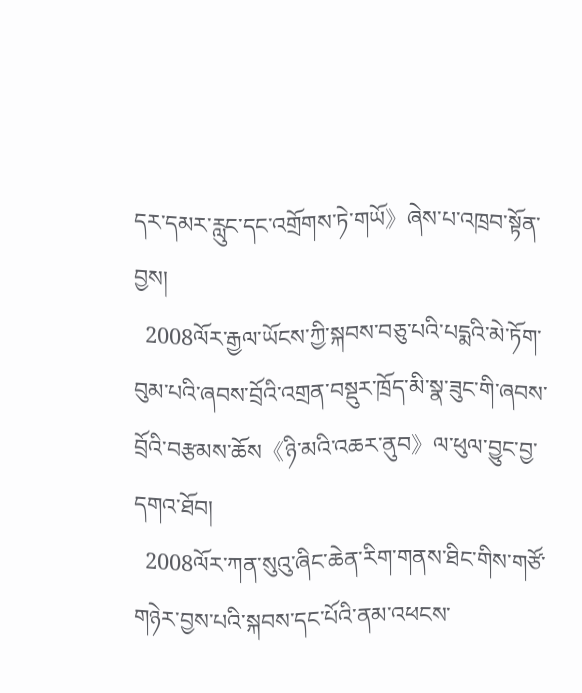དར་དམར་རླུང་དང་འགྲོགས་ཏེ་གཡོ》ཞེས་པ་འཁྲབ་སྟོན་བྱས།
  2008ལོར་རྒྱལ་ཡོངས་ཀྱི་སྐབས་བཅུ་པའི་པདྨའི་མེ་ཏོག་བུམ་པའི་ཞབས་བྲོའི་འགྲན་བསྡུར་ཁྲོད་མི་སྣ་ཟུང་གི་ཞབས་བྲོའི་བརྩམས་ཆོས《ཉི་མའི་འཆར་ནུབ》ལ་ཕུལ་བྱུང་བྱ་དགའ་ཐོབ།
  2008ལོར་ཀན་སུའུ་ཞིང་ཆེན་རིག་གནས་ཐིང་གིས་གཙོ་གཉེར་བྱས་པའི་སྐབས་དང་པོའི་ནམ་འཕངས་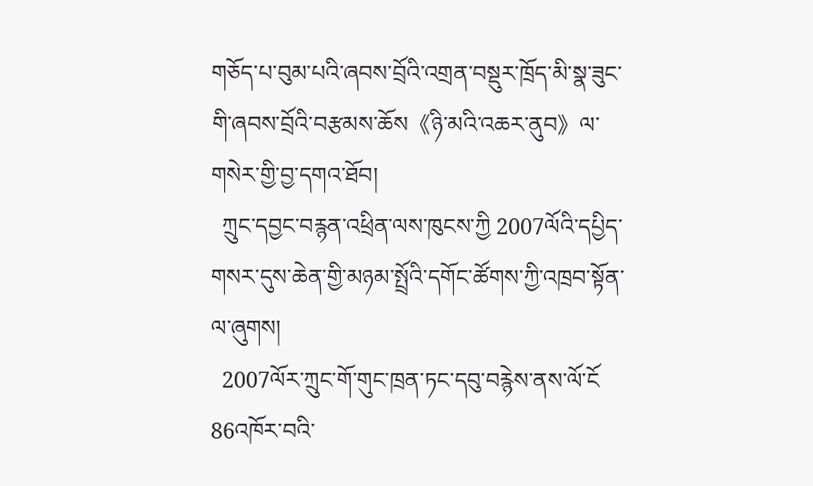གཅོད་པ་བུམ་པའི་ཞབས་བྲོའི་འགྲན་བསྡུར་ཁྲོད་མི་སྣ་ཟུང་གི་ཞབས་བྲོའི་བརྩམས་ཆོས《ཉི་མའི་འཆར་ནུབ》ལ་གསེར་གྱི་བྱ་དགའ་ཐོབ།
  ཀྲུང་དབྱང་བརྙན་འཕྲིན་ལས་ཁུངས་ཀྱི 2007ལོའི་དཔྱིད་གསར་དུས་ཆེན་གྱི་མཉམ་སྤྲོའི་དགོང་ཚོགས་ཀྱི་འཁྲབ་སྟོན་ལ་ཞུགས།
  2007ལོར་ཀྲུང་གོ་གུང་ཁྲན་ཏང་དབུ་བརྙེས་ནས་ལོ་ངོ 86འཁོར་བའི་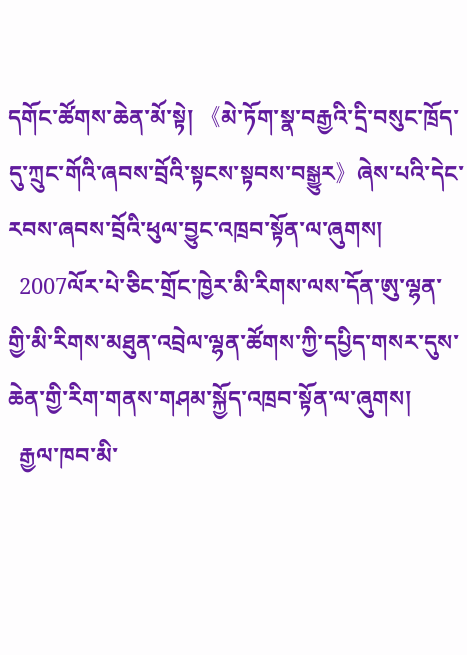དགོང་ཚོགས་ཆེན་མོ་སྟེ། 《མེ་ཏོག་སྣ་བརྒྱའི་དྲི་བསུང་ཁྲོད་དུ་ཀྲུང་གོའི་ཞབས་བྲོའི་སྟངས་སྟབས་བསྒྱུར》ཞེས་པའི་དེང་རབས་ཞབས་བྲོའི་ཕུལ་བྱུང་འཁྲབ་སྟོན་ལ་ཞུགས།
  2007ལོར་པེ་ཅིང་གྲོང་ཁྱེར་མི་རིགས་ལས་དོན་ཨུ་ལྷན་གྱི་མི་རིགས་མཐུན་འབྲེལ་ལྷན་ཚོགས་ཀྱི་དཔྱིད་གསར་དུས་ཆེན་གྱི་རིག་གནས་གཤམ་སྐྱོད་འཁྲབ་སྟོན་ལ་ཞུགས།
  རྒྱལ་ཁབ་མི་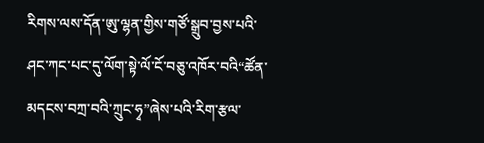རིགས་ལས་དོན་ཨུ་ལྷན་གྱིས་གཙོ་སྒྲུབ་བྱས་པའི་ཤང་ཀང་པང་དུ་ལོག་སྟེ་ལོ་ངོ་བཅུ་འཁོར་བའི“ཚོན་མདངས་བཀྲ་བའི་ཀྲུང་ཧྭ”ཞེས་པའི་རིག་རྩལ་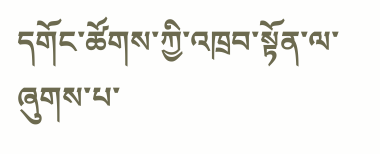དགོང་ཚོགས་ཀྱི་འཁྲབ་སྟོན་ལ་ཞུགས་པ་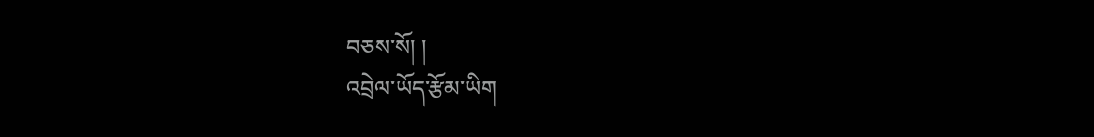བཅས་སོ། །
འབྲེལ་ཡོད་རྩོམ་ཡིག